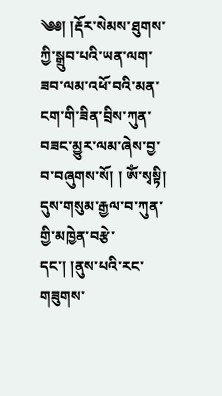༄༅། །རྡོར་སེམས་ཐུགས་ཀྱི་སྒྲུབ་པའི་ཡན་ལག་ཟབ་ལམ་འཕོ་བའི་མན་ངག་གི་ཟིན་བྲིས་ཀུན་བཟང་མྱུར་ལམ་ཞེས་བྱ་བ་བཞུགས་སོ། ། ཨོཾ་སྭསྟི། དུས་གསུམ་རྒྱལ་བ་ཀུན་གྱི་མཁྱེན་བརྩེ་དང་། །ནུས་པའི་རང་གཟུགས་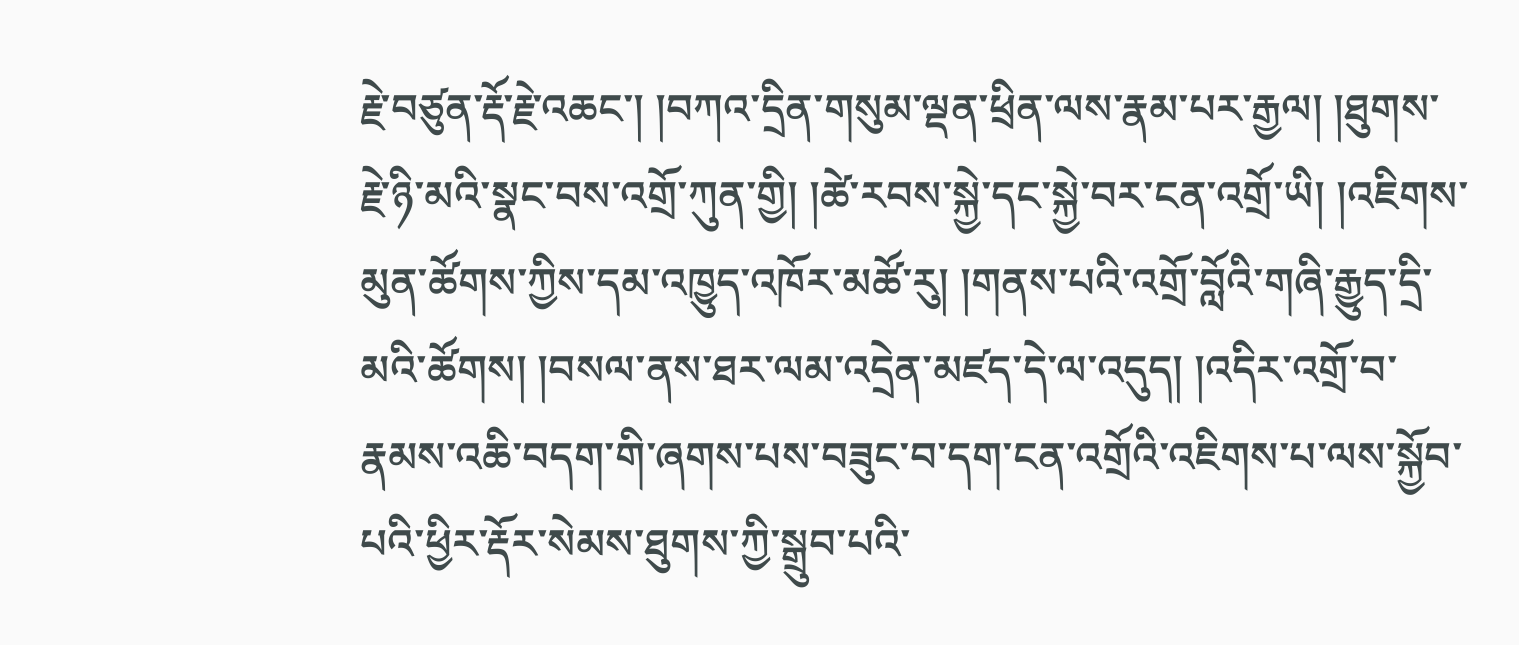རྗེ་བཙུན་རྡོ་རྗེ་འཆང་། །བཀའ་དྲིན་གསུམ་ལྡན་ཕྲིན་ལས་རྣམ་པར་རྒྱལ། །ཐུགས་རྗེ་ཉི་མའི་སྣང་བས་འགྲོ་ཀུན་གྱི། །ཚེ་རབས་སྐྱེ་དང་སྐྱེ་བར་ངན་འགྲོ་ཡི། །འཇིགས་མུན་ཚོགས་ཀྱིས་དམ་འཁྱུད་འཁོར་མཚོ་རུ། །གནས་པའི་འགྲོ་བློའི་གཞི་རྒྱུད་དྲི་མའི་ཚོགས། །བསལ་ནས་ཐར་ལམ་འདྲེན་མཛད་དེ་ལ་འདུད། །འདིར་འགྲོ་བ་རྣམས་འཆི་བདག་གི་ཞགས་པས་བཟུང་བ་དག་ངན་འགྲོའི་འཇིགས་པ་ལས་སྐྱོབ་པའི་ཕྱིར་རྡོར་སེམས་ཐུགས་ཀྱི་སྒྲུབ་པའི་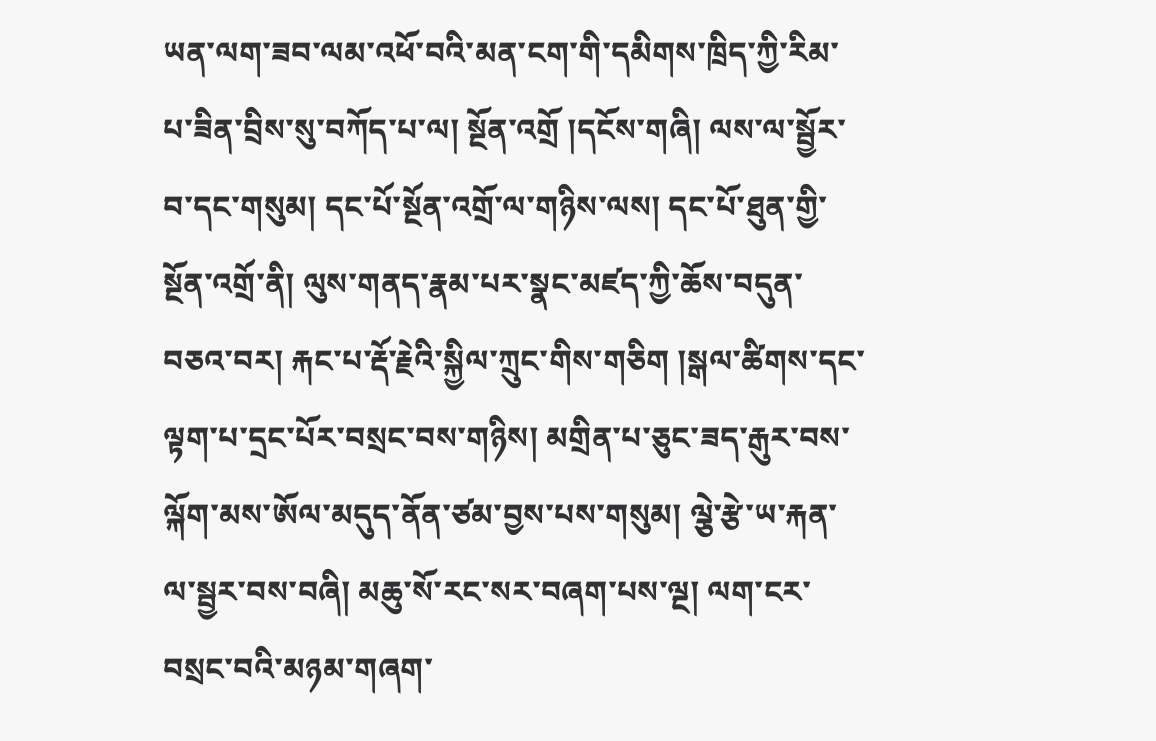ཡན་ལག་ཟབ་ལམ་འཕོ་བའི་མན་ངག་གི་དམིགས་ཁྲིད་ཀྱི་རིམ་པ་ཟིན་བྲིས་སུ་བཀོད་པ་ལ། སྔོན་འགྲོ །དངོས་གཞི། ལས་ལ་སྦྱོར་བ་དང་གསུམ། དང་པོ་སྔོན་འགྲོ་ལ་གཉིས་ལས། དང་པོ་ཐུན་གྱི་སྔོན་འགྲོ་ནི། ལུས་གནད་རྣམ་པར་སྣང་མཛད་ཀྱི་ཆོས་བདུན་བཅའ་བར། རྐང་པ་རྡོ་རྗེའི་སྐྱིལ་ཀྲུང་གིས་གཅིག །སྒལ་ཚིགས་དང་ལྟག་པ་དྲང་པོར་བསྲང་བས་གཉིས། མགྲིན་པ་ཅུང་ཟད་རྒུར་བས་ལྐོག་མས་ཨོལ་མདུད་ནོན་ཙམ་བྱས་པས་གསུམ། ལྕེ་རྩེ་ཡ་རྐན་ལ་སྦྱར་བས་བཞི། མཆུ་སོ་རང་སར་བཞག་པས་ལྔ། ལག་ངར་བསྲང་བའི་མཉམ་གཞག་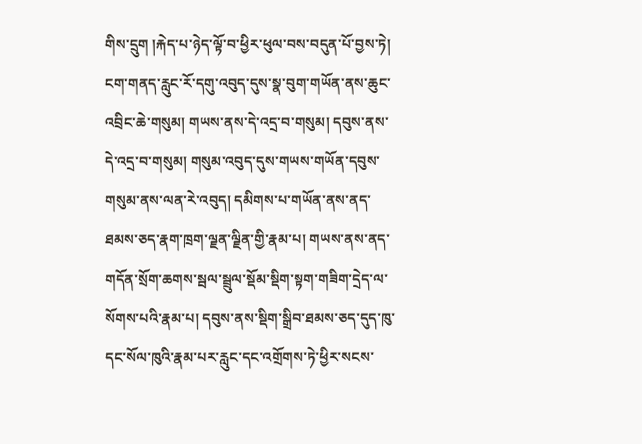གིས་དྲུག །རྐེད་པ་ཉེད་ལྟོ་བ་ཕྱིར་ཕུལ་བས་བདུན་པོ་བྱས་ཏེ། ངག་གནད་རླུང་རོ་དགུ་འབུད་དུས་སྣ་བུག་གཡོན་ནས་ཆུང་འབྲིང་ཆེ་གསུམ། གཡས་ནས་དེ་འདྲ་བ་གསུམ། དབུས་ནས་དེ་འདྲ་བ་གསུམ། གསུམ་འབུད་དུས་གཡས་གཡོན་དབུས་གསུམ་ནས་ལན་རེ་འབུད། དམིགས་པ་གཡོན་ནས་ནད་ཐམས་ཅད་རྣག་ཁྲག་ལྗན་ལྗིན་གྱི་རྣམ་པ། གཡས་ནས་ནད་གདོན་སྲོག་ཆགས་སྦལ་སྦྲུལ་སྡོམ་སྡིག་སྟག་གཟིག་དྲེད་ལ་སོགས་པའི་རྣམ་པ། དབུས་ནས་སྡིག་སྒྲིབ་ཐམས་ཅད་དུད་ཁུ་དང་སོལ་ཁུའི་རྣམ་པར་རླུང་དང་འགྲོགས་ཏེ་ཕྱིར་སངས་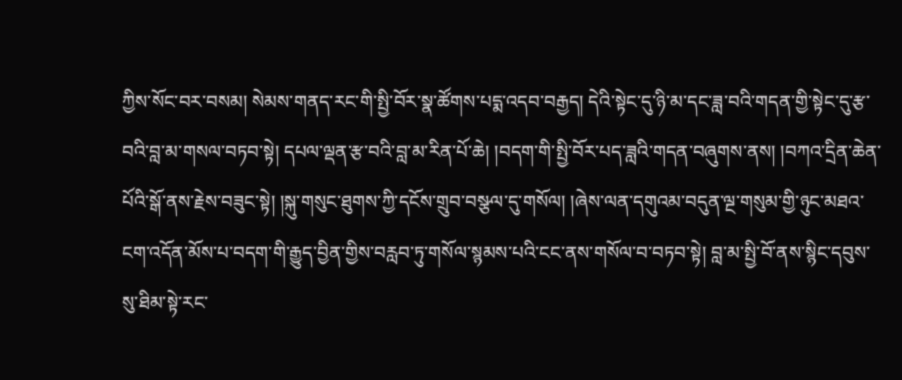ཀྱིས་སོང་བར་བསམ། སེམས་གནད་རང་གི་སྤྱི་བོར་སྣ་ཚོགས་པདྨ་འདབ་བརྒྱད། དེའི་སྟེང་དུ་ཉི་མ་དང་ཟླ་བའི་གདན་གྱི་སྟེང་དུ་རྩ་བའི་བླ་མ་གསལ་བཏབ་སྟེ། དཔལ་ལྡན་རྩ་བའི་བླ་མ་རིན་པོ་ཆེ། །བདག་གི་སྤྱི་བོར་པད་ཟླའི་གདན་བཞུགས་ནས། །བཀའ་དྲིན་ཆེན་པོའི་སྒོ་ནས་རྗེས་བཟུང་སྟེ། །སྐུ་གསུང་ཐུགས་ཀྱི་དངོས་གྲུབ་བསྩལ་དུ་གསོལ། །ཞེས་ལན་དགུའམ་བདུན་ལྔ་གསུམ་གྱི་ཉུང་མཐའ་ངག་འདོན་མོས་པ་བདག་གི་རྒྱུད་བྱིན་གྱིས་བརླབ་ཏུ་གསོལ་སྙམས་པའི་ངང་ནས་གསོལ་བ་བཏབ་སྟེ། བླ་མ་སྤྱི་བོ་ནས་སྙིང་དབུས་སུ་ཐིམ་སྟེ་རང་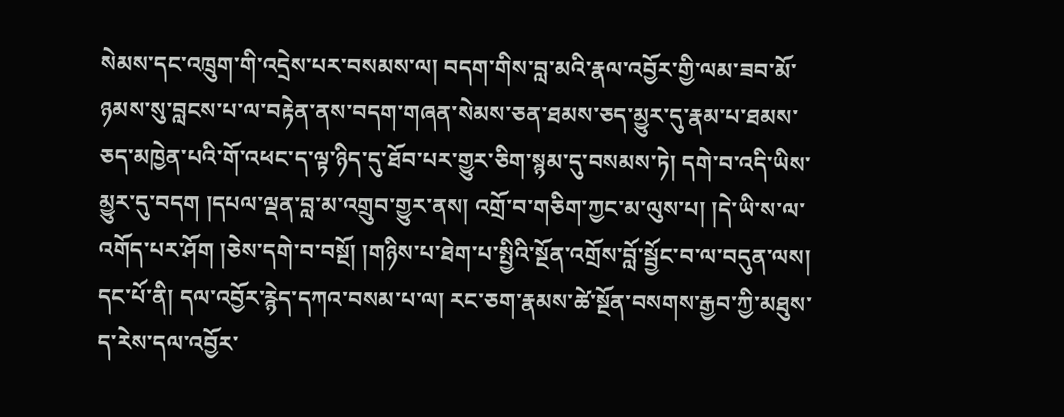སེམས་དང་འཁྲུག་གི་འདྲེས་པར་བསམས་ལ། བདག་གིས་བླ་མའི་རྣལ་འབྱོར་གྱི་ལམ་ཟབ་མོ་ཉམས་སུ་བླངས་པ་ལ་བརྟེན་ནས་བདག་གཞན་སེམས་ཅན་ཐམས་ཅད་མྱུར་དུ་རྣམ་པ་ཐམས་ཅད་མཁྱེན་པའི་གོ་འཕང་ད་ལྟ་ཉིད་དུ་ཐོབ་པར་གྱུར་ཅིག་སྙམ་དུ་བསམས་ཏེ། དགེ་བ་འདི་ཡིས་མྱུར་དུ་བདག །དཔལ་ལྡན་བླ་མ་འགྲུབ་གྱུར་ནས། འགྲོ་བ་གཅིག་ཀྱང་མ་ལུས་པ། །དེ་ཡི་ས་ལ་འགོད་པར་ཤོག །ཅེས་དགེ་བ་བསྔོ། །གཉིས་པ་ཐེག་པ་སྤྱིའི་སྔོན་འགྲོས་བློ་སྦྱོང་བ་ལ་བདུན་ལས། དང་པོ་ནི། དལ་འབྱོར་རྙེད་དཀའ་བསམ་པ་ལ། རང་ཅག་རྣམས་ཚེ་སྔོན་བསགས་རྒྱབ་ཀྱི་མཐུས་ད་རེས་དལ་འབྱོར་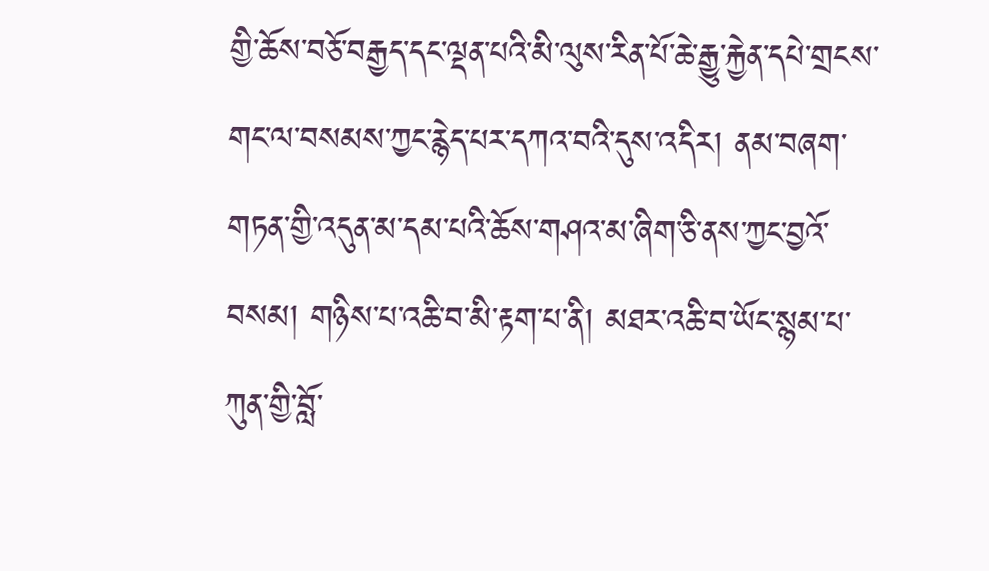གྱི་ཆོས་བཅོ་བརྒྱད་དང་ལྡན་པའི་མི་ལུས་རིན་པོ་ཆེ་རྒྱུ་རྐྱེན་དཔེ་གྲངས་གང་ལ་བསམས་ཀྱང་རྙེད་པར་དཀའ་བའི་དུས་འདིར། ནམ་བཞག་གཏན་གྱི་འདུན་མ་དམ་པའི་ཆོས་གཤའ་མ་ཞིག་ཅི་ནས་ཀྱང་བྱའོ་བསམ། གཉིས་པ་འཆི་བ་མི་རྟག་པ་ནི། མཐར་འཆི་བ་ཡོང་སྙམ་པ་ཀུན་གྱི་བློ་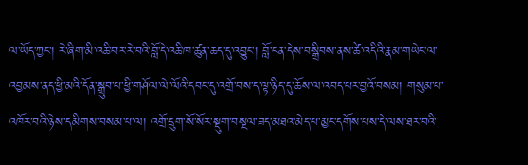ལ་ཡོད་ཀྱང་། རེ་ཞིག་མི་འཆི་བར་རེ་བའི་བློ་དེ་འཆི་ཁ་ཚུན་ཆད་དུ་འབྱུང་། བློ་ངན་དེས་བསྒྲིབས་ནས་ཚེ་འདིའི་རྣམ་གཡེང་ལ་འབྱམས་ནད་ཕྱི་མའི་དོན་སྒྲུབ་པ་ཕྱི་གཤོལ་ལེ་ལོའི་དབང་དུ་འགྲོ་བས་ད་ལྟ་ཉིད་དུ་ཆོས་ལ་འབད་པར་བྱའོ་བསམ། གསུམ་པ་འཁོར་བའི་ཉེས་དམིགས་བསམ་པ་ལ། འགྲོ་དྲུག་སོ་སོར་སྡུག་བསྔལ་ཟད་མཐའ་མེད་པ་མྱང་དགོས་པས་དེ་ལས་ཐར་བའི་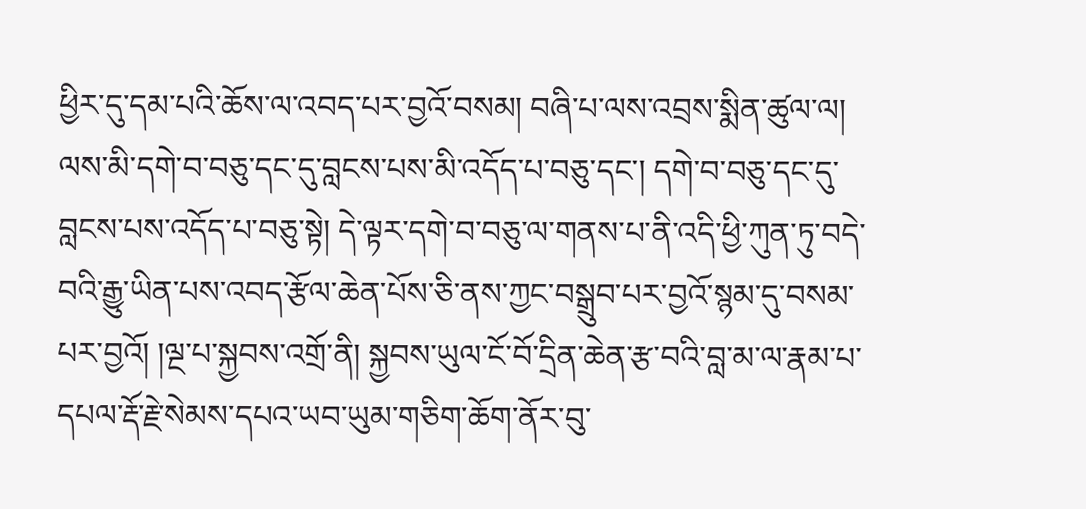ཕྱིར་དུ་དམ་པའི་ཆོས་ལ་འབད་པར་བྱའོ་བསམ། བཞི་པ་ལས་འབྲས་སྨིན་ཚུལ་ལ། ལས་མི་དགེ་བ་བཅུ་དང་དུ་བླངས་པས་མི་འདོད་པ་བཅུ་དང་། དགེ་བ་བཅུ་དང་དུ་བླངས་པས་འདོད་པ་བཅུ་སྟེ། དེ་ལྟར་དགེ་བ་བཅུ་ལ་གནས་པ་ནི་འདི་ཕྱི་ཀུན་ཏུ་བདེ་བའི་རྒྱུ་ཡིན་པས་འབད་རྩོལ་ཆེན་པོས་ཅི་ནས་ཀྱང་བསྒྲུབ་པར་བྱའོ་སྙམ་དུ་བསམ་པར་བྱའོ། །ལྔ་པ་སྐྱབས་འགྲོ་ནི། སྐྱབས་ཡུལ་ངོ་བོ་དྲིན་ཆེན་རྩ་བའི་བླ་མ་ལ་རྣམ་པ་དཔལ་རྡོ་རྗེ་སེམས་དཔའ་ཡབ་ཡུམ་གཅིག་ཆོག་ནོར་བུ་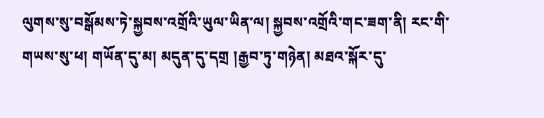ལུགས་སུ་བསྒོམས་ཏེ་སྐྱབས་འགྲོའི་ཡུལ་ཡིན་ལ། སྐྱབས་འགྲོའི་གང་ཟག་ནི། རང་གི་གཡས་སུ་ཕ། གཡོན་དུ་མ། མདུན་དུ་དགྲ །རྒྱབ་ཏུ་གཉེན། མཐའ་སྐོར་དུ་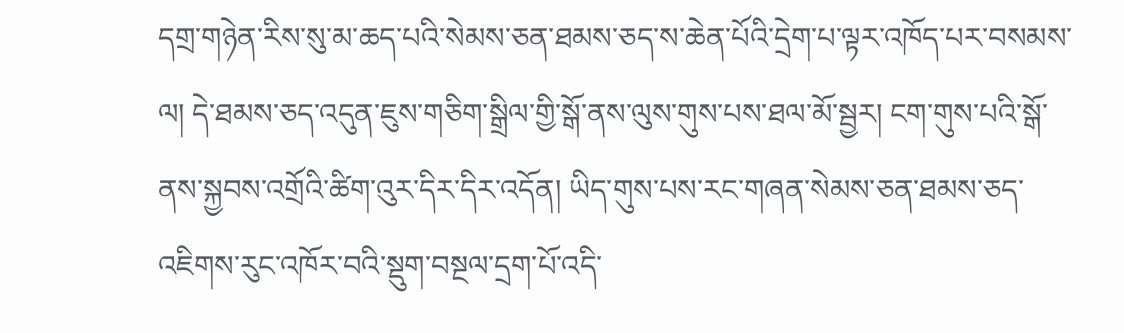དགྲ་གཉེན་རིས་སུ་མ་ཆད་པའི་སེམས་ཅན་ཐམས་ཅད་ས་ཆེན་པོའི་དྲེག་པ་ལྟར་འཁོད་པར་བསམས་ལ། དེ་ཐམས་ཅད་འདུན་ཇུས་གཅིག་སྒྲིལ་གྱི་སྒོ་ནས་ལུས་གུས་པས་ཐལ་མོ་སྦྱར། ངག་གུས་པའི་སྒོ་ནས་སྐྱབས་འགྲོའི་ཚིག་འུར་དིར་དིར་འདོན། ཡིད་གུས་པས་རང་གཞན་སེམས་ཅན་ཐམས་ཅད་འཇིགས་རུང་འཁོར་བའི་སྡུག་བསྔལ་དྲག་པོ་འདི་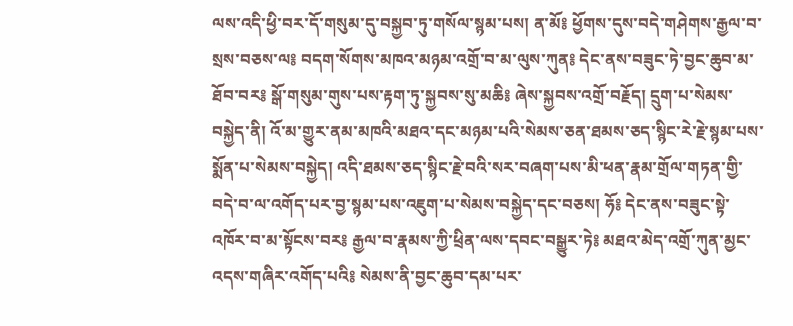ལས་འདི་ཕྱི་བར་དོ་གསུམ་དུ་བསྐྱབ་ཏུ་གསོལ་སྙམ་པས། ན་མོ༔ ཕྱོགས་དུས་བདེ་གཤེགས་རྒྱལ་བ་སྲས་བཅས་ལ༔ བདག་སོགས་མཁའ་མཉམ་འགྲོ་བ་མ་ལུས་ཀུན༔ དེང་ནས་བཟུང་ཏེ་བྱང་ཆུབ་མ་ཐོབ་བར༔ སྒོ་གསུམ་གུས་པས་རྟག་ཏུ་སྐྱབས་སུ་མཆི༔ ཞེས་སྐྱབས་འགྲོ་བརྗོད། དྲུག་པ་སེམས་བསྐྱེད་ནི། འོ་མ་གྱུར་ནམ་མཁའི་མཐའ་དང་མཉམ་པའི་སེམས་ཅན་ཐམས་ཅད་སྙིང་རེ་རྗེ་སྙམ་པས་སྨོན་པ་སེམས་བསྐྱེད། འདི་ཐམས་ཅད་སྙིང་རྗེ་བའི་སར་བཞག་པས་མི་ཕན་རྣམ་གྲོལ་གཏན་གྱི་བདེ་བ་ལ་འགོད་པར་བྱ་སྙམ་པས་འཇུག་པ་སེམས་བསྐྱེད་དང་བཅས། ཧོ༔ དེང་ནས་བཟུང་སྟེ་འཁོར་བ་མ་སྟོངས་བར༔ རྒྱལ་བ་རྣམས་ཀྱི་ཕྲིན་ལས་དབང་བསྒྱུར་ཏེ༔ མཐའ་མེད་འགྲོ་ཀུན་མྱང་འདས་གཞིར་འགོད་པའི༔ སེམས་ནི་བྱང་ཆུབ་དམ་པར་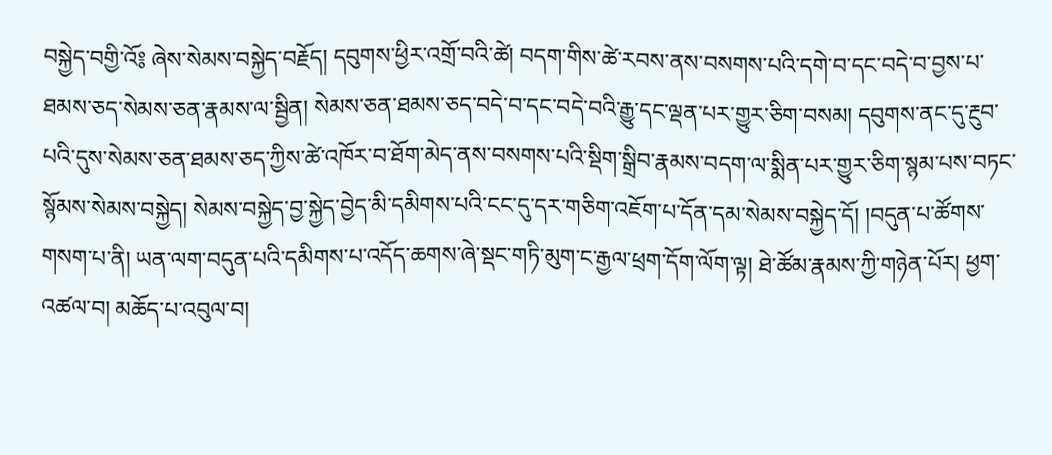བསྐྱེད་བགྱི་འོ༔ ཞེས་སེམས་བསྐྱེད་བརྗོད། དབུགས་ཕྱིར་འགྲོ་བའི་ཚེ། བདག་གིས་ཚེ་རབས་ནས་བསགས་པའི་དགེ་བ་དང་བདེ་བ་བྱས་པ་ཐམས་ཅད་སེམས་ཅན་རྣམས་ལ་སྦྱིན། སེམས་ཅན་ཐམས་ཅད་བདེ་བ་དང་བདེ་བའི་རྒྱུ་དང་ལྡན་པར་གྱུར་ཅིག་བསམ། དབུགས་ནང་དུ་རྔུབ་པའི་དུས་སེམས་ཅན་ཐམས་ཅད་ཀྱིས་ཚེ་འཁོར་བ་ཐོག་མེད་ནས་བསགས་པའི་སྡིག་སྒྲིབ་རྣམས་བདག་ལ་སྨིན་པར་གྱུར་ཅིག་སྙམ་པས་བཏང་སྙོམས་སེམས་བསྐྱེད། སེམས་བསྐྱེད་བྱ་སྐྱེད་བྱེད་མི་དམིགས་པའི་ངང་དུ་དར་གཅིག་འཇོག་པ་དོན་དམ་སེམས་བསྐྱེད་དོ། །བདུན་པ་ཚོགས་གསག་པ་ནི། ཡན་ལག་བདུན་པའི་དམིགས་པ་འདོད་ཆགས་ཞེ་སྡང་གཏི་མུག་ང་རྒྱལ་ཕྲག་དོག་ལོག་ལྟ། ཐེ་ཚོམ་རྣམས་ཀྱི་གཉེན་པོར། ཕྱག་འཚལ་བ། མཆོད་པ་འབུལ་བ།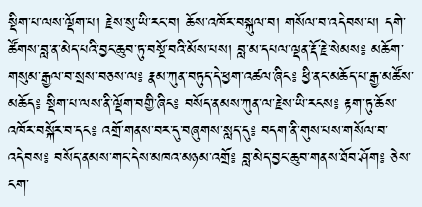སྡིག་པ་ལས་ལྡོག་པ། རྗེས་སུ་ཡི་རང་བ། ཆོས་འཁོར་བསྐུལ་བ། གསོལ་བ་འདེབས་པ། དགེ་ཚོགས་བླ་ན་མེད་པའི་བྱང་ཆུབ་ཏུ་བསྔོ་བའི་མོས་པས། བླ་མ་དཔལ་ལྡན་རྡོ་རྗེ་སེམས༔ མཆོག་གསུམ་རྒྱལ་བ་སྲས་བཅས་ལ༔ རྣམ་ཀུན་བཏུད་དེ་ཕྱག་འཚལ་ཞིང༔ ཕྱི་ནང་མཆོད་པ་རྒྱ་མཚོས་མཆོད༔ སྡིག་པ་ལས་ནི་ལྡོག་བགྱི་ཞིང༔ བསོད་ནམས་ཀུན་ལ་རྗེས་ཡི་རངས༔ རྟག་ཏུ་ཆོས་འཁོར་བསྐོར་བ་དང༔ འགྲོ་གནས་བར་དུ་བཞུགས་སླད་དུ༔ བདག་ནི་གུས་པས་གསོལ་བ་འདེབས༔ བསོད་ནམས་གང་དེས་མཁའ་མཉམ་འགྲོ༔ བླ་མེད་བྱང་ཆུབ་གནས་ཐོབ་ཤོག༔ ཅེས་ངག་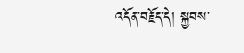འདོན་བརྗོད་དེ། སྐྱབས་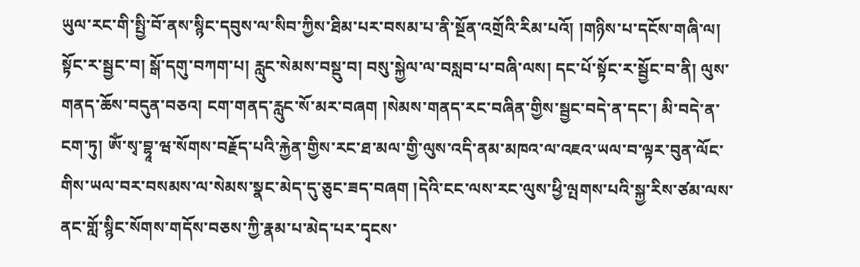ཡུལ་རང་གི་སྤྱི་བོ་ནས་སྙིང་དབུས་ལ་སིབ་ཀྱིས་ཐིམ་པར་བསམ་པ་ནི་སྔོན་འགྲོའི་རིམ་པའོ། །གཉིས་པ་དངོས་གཞི་ལ། སྟོང་ར་སྦྱང་བ། སྒོ་དགུ་བཀག་པ། རླུང་སེམས་བསྡུ་བ། བསུ་སྐྱེལ་ལ་བསླབ་པ་བཞི་ལས། དང་པོ་སྟོང་ར་སྦྱོང་བ་ནི། ལུས་གནད་ཆོས་བདུན་བཅའ། ངག་གནད་རླུང་སོ་མར་བཞག །སེམས་གནད་རང་བཞིན་གྱིས་སྦྱང་བདེ་ན་དང་། མི་བདེ་ན་ངག་ཏུ། ཨོཾ་སྭ་བྷཱ་ཝ་སོགས་བརྗོད་པའི་རྐྱེན་གྱིས་རང་ཐ་མལ་གྱི་ལུས་འདི་ནམ་མཁའ་ལ་འཇའ་ཡལ་བ་ལྟར་བུན་ལོང་གིས་ཡལ་བར་བསམས་ལ་སེམས་སྣང་མེད་དུ་ཅུང་ཟད་བཞག །དེའི་ངང་ལས་རང་ལུས་ཕྱི་ལྤགས་པའི་སྐྱ་རིས་ཙམ་ལས་ནང་གློ་སྙིང་སོགས་གདོས་བཅས་ཀྱི་རྣམ་པ་མེད་པར་དྭངས་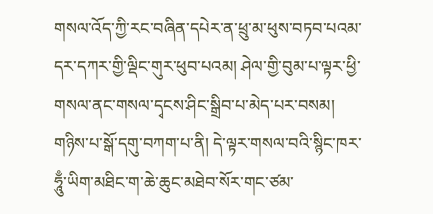གསལ་འོད་ཀྱི་རང་བཞིན་དཔེར་ན་ཕྲུ་མ་ཕུས་བཏབ་པའམ་དར་དཀར་གྱི་ལྡིང་གུར་ཕུབ་པའམ། ཤེལ་གྱི་བུམ་པ་ལྟར་ཕྱི་གསལ་ནང་གསལ་དྭངས་ཤིང་སྒྲིབ་པ་མེད་པར་བསམ། གཉིས་པ་སྒོ་དགུ་བཀག་པ་ནི། དེ་ལྟར་གསལ་བའི་སྙིང་ཁར་ཧཱུྃ་ཡིག་མཐིང་ག་ཆེ་ཆུང་མཐེབ་སོར་གང་ཙམ་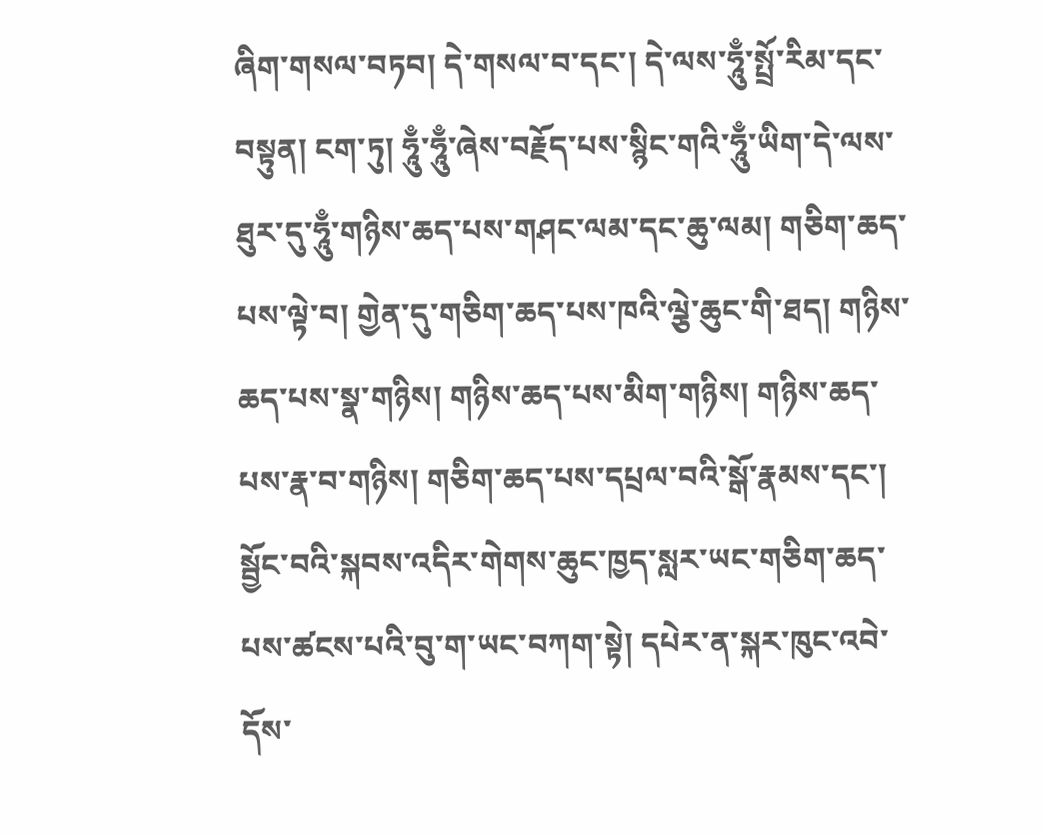ཞིག་གསལ་བཏབ། དེ་གསལ་བ་དང་། དེ་ལས་ཧཱུྃ་སྤྲོ་རིམ་དང་བསྟུན། ངག་ཏུ། ཧཱུྃ་ཧཱུྃ་ཞེས་བརྗོད་པས་སྙིང་གའི་ཧཱུྃ་ཡིག་དེ་ལས་ཐུར་དུ་ཧཱུྃ་གཉིས་ཆད་པས་གཤང་ལམ་དང་ཆུ་ལམ། གཅིག་ཆད་པས་ལྟེ་བ། གྱེན་དུ་གཅིག་ཆད་པས་ཁའི་ལྕེ་ཆུང་གི་ཐད། གཉིས་ཆད་པས་སྣ་གཉིས། གཉིས་ཆད་པས་མིག་གཉིས། གཉིས་ཆད་པས་རྣ་བ་གཉིས། གཅིག་ཆད་པས་དཔྲལ་བའི་སྒོ་རྣམས་དང་། སྦྱོང་བའི་སྐབས་འདིར་གེགས་ཆུང་ཁྱད་སླར་ཡང་གཅིག་ཆད་པས་ཚངས་པའི་བུ་ག་ཡང་བཀག་སྟེ། དཔེར་ན་སྐར་ཁུང་འབེ་དོས་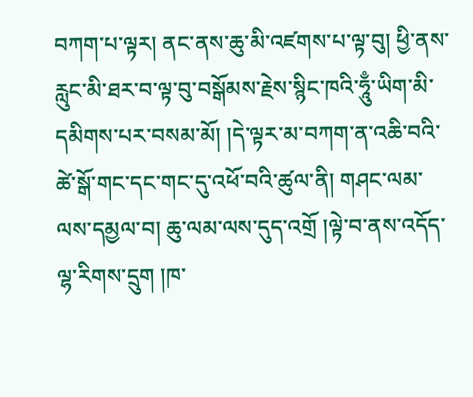བཀག་པ་ལྟར། ནང་ནས་ཆུ་མི་འཛགས་པ་ལྟ་བུ། ཕྱི་ནས་རླུང་མི་ཐར་བ་ལྟ་བུ་བསྒོམས་རྗེས་སྙིང་ཁའི་ཧཱུྃ་ཡིག་མི་དམིགས་པར་བསམ་མོ། །དེ་ལྟར་མ་བཀག་ན་འཆི་བའི་ཚེ་སྒོ་གང་དང་གང་དུ་འཕོ་བའི་ཚུལ་ནི། གཤང་ལམ་ལས་དམྱལ་བ། ཆུ་ལམ་ལས་དུད་འགྲོ །ལྟེ་བ་ནས་འདོད་ལྷ་རིགས་དྲུག །ཁ་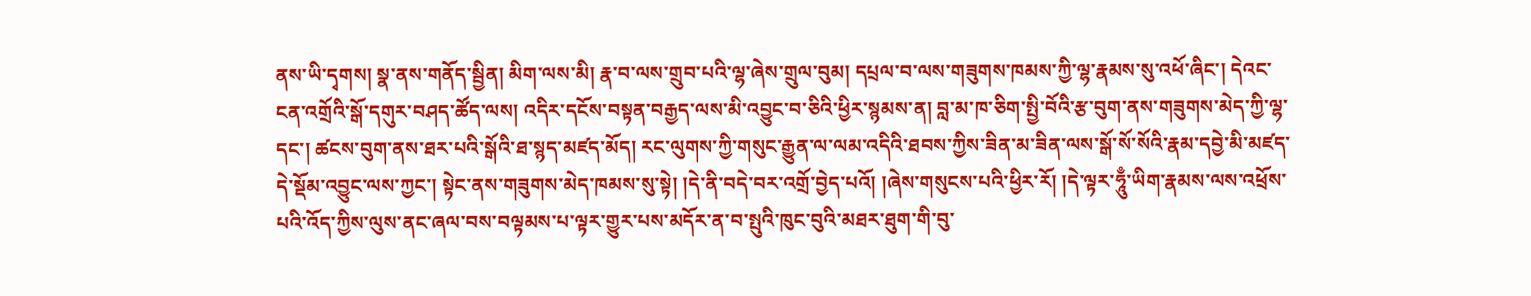ནས་ཡི་དྭགས། སྣ་ནས་གནོད་སྦྱིན། མིག་ལས་མི། རྣ་བ་ལས་གྲུབ་པའི་ལྷ་ཞེས་གྲུལ་བུམ། དཔྲལ་བ་ལས་གཟུགས་ཁམས་ཀྱི་ལྷ་རྣམས་སུ་འཕོ་ཞིང་། དེའང་ངན་འགྲོའི་སྒོ་དགུར་བཤད་ཚོད་ལས། འདིར་དངོས་བསྟན་བརྒྱད་ལས་མི་འབྱུང་བ་ཅིའི་ཕྱིར་སྙམས་ན། བླ་མ་ཁ་ཅིག་སྤྱི་བོའི་རྩ་བུག་ནས་གཟུགས་མེད་ཀྱི་ལྷ་དང་། ཚངས་བུག་ནས་ཐར་པའི་སྒོའི་ཐ་སྙད་མཛད་མོད། རང་ལུགས་ཀྱི་གསུང་རྒྱུན་ལ་ལམ་འདིའི་ཐབས་ཀྱིས་ཟིན་མ་ཟིན་ལས་སྒོ་སོ་སོའི་རྣམ་དབྱེ་མི་མཛད་དེ་སྡོམ་འབྱུང་ལས་ཀྱང་། སྟེང་ནས་གཟུགས་མེད་ཁམས་སུ་སྟེ། །དེ་ནི་བདེ་བར་འགྲོ་བྱེད་པའོ། །ཞེས་གསུངས་པའི་ཕྱིར་རོ། །དེ་ལྟར་ཧཱུྃ་ཡིག་རྣམས་ལས་འཕྲོས་པའི་འོད་ཀྱིས་ལུས་ནང་ཞལ་བས་བལྟམས་པ་ལྟར་གྱུར་པས་མདོར་ན་བ་སྤུའི་ཁུང་བུའི་མཐར་ཐུག་གི་བུ་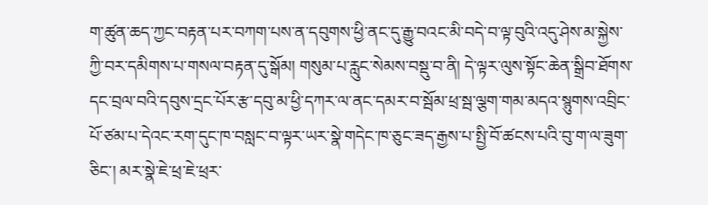ག་ཚུན་ཆད་ཀྱང་བརྟན་པར་བཀག་པས་ན་དབུགས་ཕྱི་ནང་དུ་རྒྱུ་བའང་མི་བདེ་བ་ལྟ་བུའི་འདུ་ཤེས་མ་སྐྱེས་ཀྱི་བར་དམིགས་པ་གསལ་བརྟན་དུ་སྒོམ། གསུམ་པ་རླུང་སེམས་བསྡུ་བ་ནི། དེ་ལྟར་ལུས་སྟོང་ཆེན་སྒྲིབ་ཐོགས་དང་བྲལ་བའི་དབུས་དྲང་པོར་རྩ་དབུ་མ་ཕྱི་དཀར་ལ་ནང་དམར་བ་སྦོམ་ཕྲ་སྦ་ལྕག་གམ་མདའ་སྙུགས་འབྲིང་པོ་ཙམ་པ་དེའང་རག་དུང་ཁ་བསླང་བ་ལྟར་ཡར་སྣེ་གདེང་ཁ་ཅུང་ཟད་རྒྱས་པ་སྤྱི་བོ་ཚངས་པའི་བུ་ག་ལ་ཟུག་ཅིང་། མར་སྣེ་ཇེ་ཕྲ་ཇེ་ཕྲར་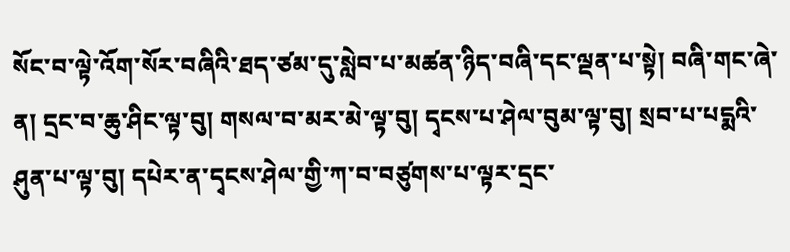སོང་བ་ལྟེ་འོག་སོར་བཞིའི་ཐད་ཙམ་དུ་སླེབ་པ་མཚན་ཉིད་བཞི་དང་ལྡན་པ་སྟེ། བཞི་གང་ཞེ་ན། དྲང་བ་ཆུ་ཤིང་ལྟ་བུ། གསལ་བ་མར་མེ་ལྟ་བུ། དྭངས་པ་ཤེལ་བུམ་ལྟ་བུ། སྲབ་པ་པདྨའི་ཤུན་པ་ལྟ་བུ། དཔེར་ན་དྭངས་ཤེལ་གྱི་ཀ་བ་བཙུགས་པ་ལྟར་དྲང་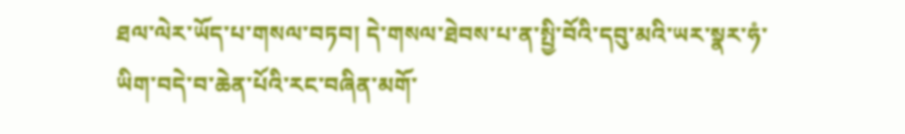ཐལ་ལེར་ཡོད་པ་གསལ་བཏབ། དེ་གསལ་ཐེབས་པ་ན་སྤྱི་བོའི་དབུ་མའི་ཡར་སྣར་ཧཾ་ཡིག་བདེ་བ་ཆེན་པོའི་རང་བཞིན་མགོ་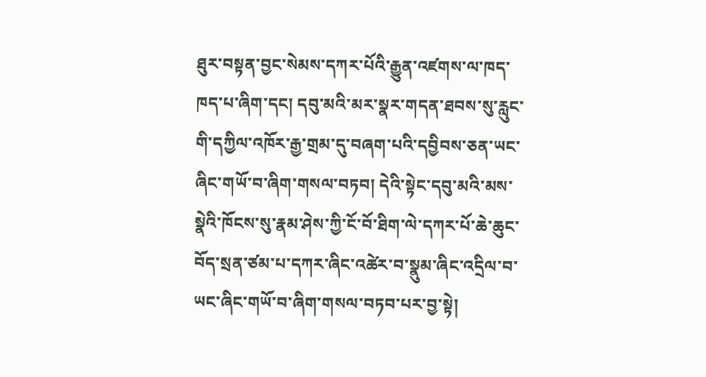ཐུར་བསྟན་བྱང་སེམས་དཀར་པོའི་རྒྱུན་འཛགས་ལ་ཁད་ཁད་པ་ཞིག་དང། དབུ་མའི་མར་སྣར་གདན་ཐབས་སུ་རླུང་གི་དཀྱིལ་འཁོར་རྒྱ་གྲམ་དུ་བཞག་པའི་དབྱིབས་ཅན་ཡང་ཞིང་གཡོ་བ་ཞིག་གསལ་བཏབ། དེའི་སྟེང་དབུ་མའི་མས་སྣེའི་ཁོངས་སུ་རྣམ་ཤེས་ཀྱི་ངོ་བོ་ཐིག་ལེ་དཀར་པོ་ཆེ་ཆུང་བོད་སྲན་ཙམ་པ་དཀར་ཞིང་འཚེར་བ་སྣུམ་ཞིང་འདྲིལ་བ་ཡང་ཞིང་གཡོ་བ་ཞིག་གསལ་བཏབ་པར་བྱ་སྟེ།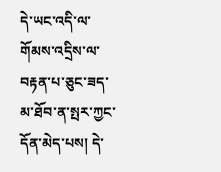དེ་ཡང་འདི་ལ་གོམས་འདྲིས་ལ་བརྟན་པ་ཅུང་ཟད་མ་ཐོབ་ན་སྤར་ཀྱང་དོན་མེད་པས། དེ་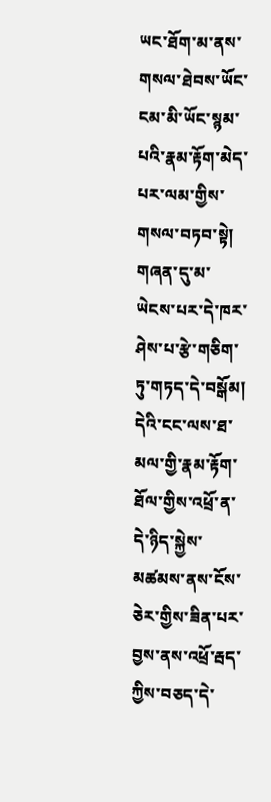ཡང་ཐོག་མ་ནས་གསལ་ཐེབས་ཡོང་ངམ་མི་ཡོང་སྙམ་པའི་རྣམ་རྟོག་མེད་པར་ལམ་གྱིས་གསལ་བཏབ་སྟེ། གཞན་དུ་མ་ཡེངས་པར་དེ་ཁར་ཤེས་པ་རྩེ་གཅིག་ཏུ་གཏད་དེ་བསྒོམ། དེའི་ངང་ལས་ཐ་མལ་གྱི་རྣམ་རྟོག་ཐོལ་གྱིས་འཕྲོ་ན་དེ་ཉིད་སྐྱེས་མཚམས་ནས་ངོས་ཅེར་གྱིས་ཟིན་པར་བྱས་ནས་འཕྲོ་རྦད་ཀྱིས་བཅད་དེ་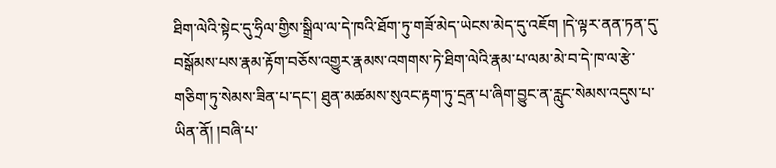ཐིག་ལེའི་སྟེང་དུ་ཧྲིལ་གྱིས་སྒྲིལ་ལ་དེ་ཁའི་ཐོག་ཏུ་གཟོ་མེད་ཡེངས་མེད་དུ་འཇོག །དེ་ལྟར་ནན་ཏན་དུ་བསྒོམས་པས་རྣམ་རྟོག་བཅོས་འགྱུར་རྣམས་འགགས་ཏེ་ཐིག་ལེའི་རྣམ་པ་ལམ་མེ་བ་དེ་ཁ་ལ་རྩེ་གཅིག་ཏུ་སེམས་ཟིན་པ་དང་། ཐུན་མཚམས་སུའང་རྟག་ཏུ་དྲན་པ་ཞིག་བྱུང་ན་རླུང་སེམས་འདུས་པ་ཡིན་ནོ། །བཞི་པ་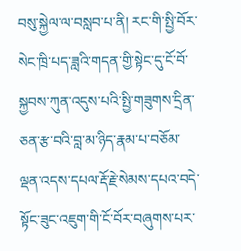བསུ་སྐྱེལ་ལ་བསླབ་པ་ནི། རང་གི་སྤྱི་བོར་སེང་ཁྲི་པད་ཟླའི་གདན་གྱི་སྟེང་དུ་ངོ་བོ་སྐྱབས་ཀུན་འདུས་པའི་སྤྱི་གཟུགས་དྲིན་ཅན་རྩ་བའི་བླ་མ་ཉིད་རྣམ་པ་བཅོམ་ལྡན་འདས་དཔལ་རྡོ་རྗེ་སེམས་དཔའ་བདེ་སྟོང་ཟུང་འཇུག་གི་ངོ་བོར་བཞུགས་པར་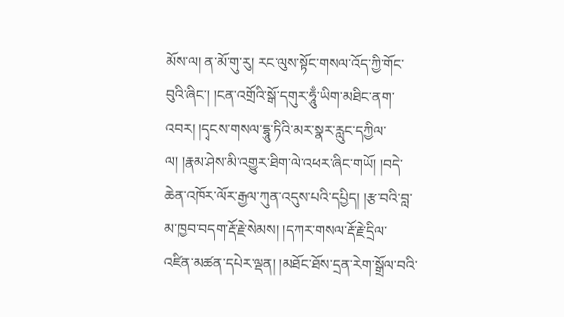མོས་ལ། ན་མོ་གུ་རུ། རང་ལུས་སྟོང་གསལ་འོད་ཀྱི་གོང་བུའི་ཞིང་། །ངན་འགྲོའི་སྒོ་དགུར་ཧཱུྃ་ཡིག་མཐིང་ནག་འབར། །དྭངས་གསལ་དྷཱུ་ཏིའི་མར་སྣར་རླུང་དཀྱིལ་ལ། །རྣམ་ཤེས་མི་འགྱུར་ཐིག་ལེ་འཕར་ཞིང་གཡོ། །བདེ་ཆེན་འཁོར་ལོར་རྒྱལ་ཀུན་འདུས་པའི་དཔྱིད། །རྩ་བའི་བླ་མ་ཁྱབ་བདག་རྡོ་རྗེ་སེམས། །དཀར་གསལ་རྡོ་རྗེ་དྲིལ་འཛིན་མཚན་དཔེར་ལྡན། །མཐོང་ཐོས་དྲན་རེག་སྒྲོལ་བའི་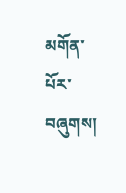མགོན་པོར་བཞུགས།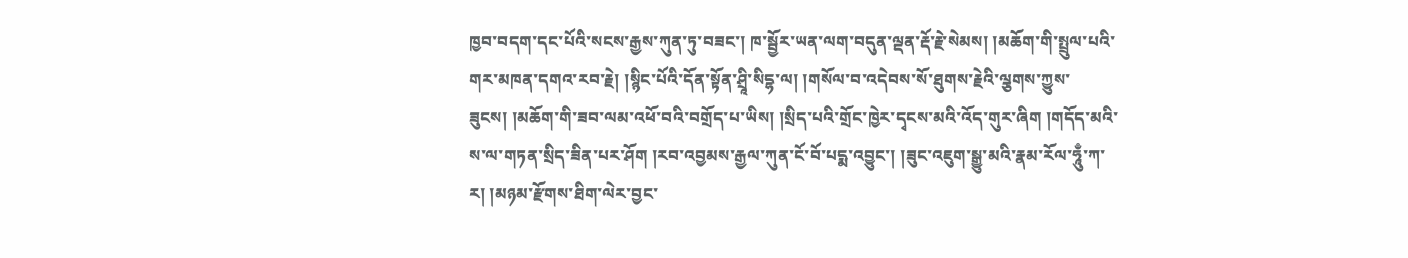ཁྱབ་བདག་དང་པོའི་སངས་རྒྱས་ཀུན་ཏུ་བཟང་། ཁ་སྦྱོར་ཡན་ལག་བདུན་ལྡན་རྡོ་རྗེ་སེམས། །མཆོག་གི་སྤྲུལ་པའི་གར་མཁན་དགའ་རབ་རྗེ། །སྙིང་པོའི་དོན་སྟོན་ཤྲཱི་སིདྷ་ལ། །གསོལ་བ་འདེབས་སོ་ཐུགས་རྗེའི་ལྕགས་ཀྱུས་ཟུངས། །མཆོག་གི་ཟབ་ལམ་འཕོ་བའི་བགྲོད་པ་ཡིས། །སྲིད་པའི་གྲོང་ཁྱེར་དྭངས་མའི་འོད་གུར་ཞིག །གདོད་མའི་ས་ལ་གཏན་སྲིད་ཟིན་པར་ཤོག །རབ་འབྱམས་རྒྱལ་ཀུན་ངོ་བོ་པདྨ་འབྱུང་། །ཟུང་འཇུག་སྒྱུ་མའི་རྣམ་རོལ་ཧཱུྃ་ཀ་ར། །མཉམ་རྫོགས་ཐིག་ལེར་བྱང་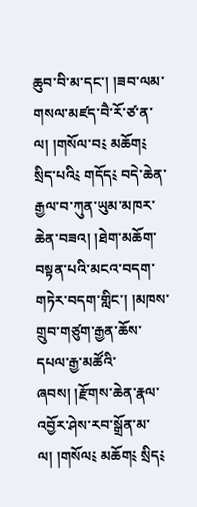ཆུབ་བི་མ་དང་། །ཟབ་ལམ་གསལ་མཛད་བཻ་རོ་ཙ་ན་ལ། །གསོལ་བ༴ མཆོག༴ སྲིད་པའི༴ གདོད༴ བདེ་ཆེན་རྒྱལ་བ་ཀུན་ཡུམ་མཁར་ཆེན་བཟའ། །ཐེག་མཆོག་བསྟན་པའི་མངའ་བདག་གཏེར་བདག་གླིང་། །མཁས་གྲུབ་གཙུག་རྒྱན་ཆོས་དཔལ་རྒྱ་མཚོའི་ཞབས། །རྫོགས་ཆེན་རྣལ་འབྱོར་ཤེས་རབ་སྒྲོན་མ་ལ། །གསོལ༴ མཆོག༴ སྲིད༴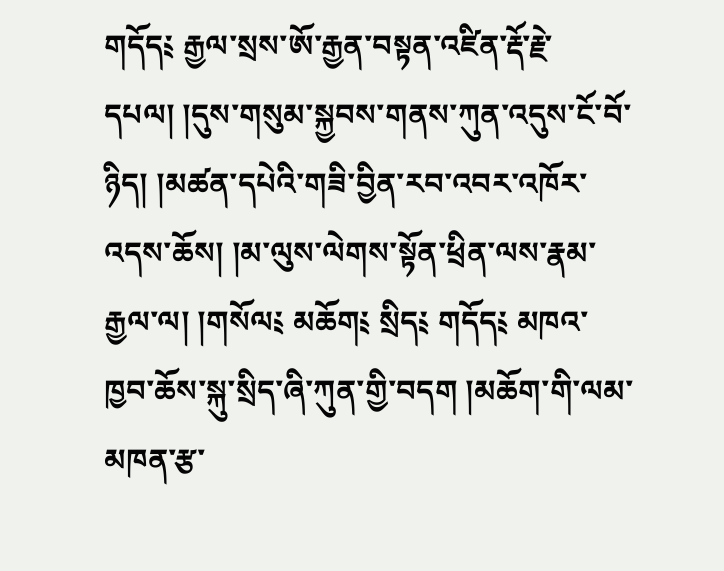གདོད༴ རྒྱལ་སྲས་ཨོ་རྒྱན་བསྟན་འཛིན་རྡོ་རྗེ་དཔལ། །དུས་གསུམ་སྐྱབས་གནས་ཀུན་འདུས་ངོ་བོ་ཉིད། །མཚན་དཔེའི་གཟི་བྱིན་རབ་འབར་འཁོར་འདས་ཆོས། །མ་ལུས་ལེགས་སྟོན་ཕྲིན་ལས་རྣམ་རྒྱལ་ལ། །གསོལ༴ མཆོག༴ སྲིད༴ གདོད༴ མཁའ་ཁྱབ་ཆོས་སྐུ་སྲིད་ཞི་ཀུན་གྱི་བདག །མཆོག་གི་ལམ་མཁན་རྩ་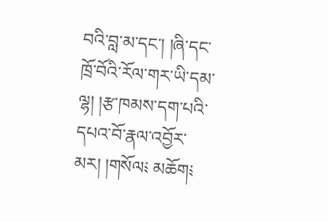བའི་བླ་མ་དང་། །ཞི་དང་ཁྲོ་བོའི་རོལ་གར་ཡི་དམ་ལྷ། །རྩ་ཁམས་དག་པའི་དཔའ་བོ་རྣལ་འབྱོར་མར། །གསོལ༴ མཆོག༴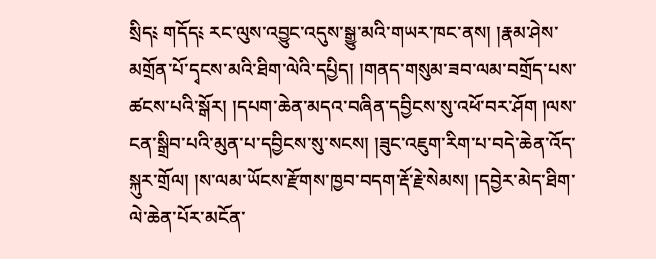སྲིད༴ གདོད༴ རང་ལུས་འབྱུང་འདུས་སྒྱུ་མའི་གཡར་ཁང་ནས། །རྣམ་ཤེས་མགྲོན་པོ་དྭངས་མའི་ཐིག་ལེའི་དཔྱིད། །གནད་གསུམ་ཟབ་ལམ་བགྲོད་པས་ཚངས་པའི་སྒོར། །དཔག་ཆེན་མདའ་བཞིན་དབྱིངས་སུ་འཕོ་བར་ཤོག །ལས་ངན་སྒྲིབ་པའི་མུན་པ་དབྱིངས་སུ་སངས། །ཟུང་འཇུག་རིག་པ་བདེ་ཆེན་འོད་སྐུར་གྲོལ། །ས་ལམ་ཡོངས་རྫོགས་ཁྱབ་བདག་རྡོ་རྗེ་སེམས། །དབྱེར་མེད་ཐིག་ལེ་ཆེན་པོར་མངོན་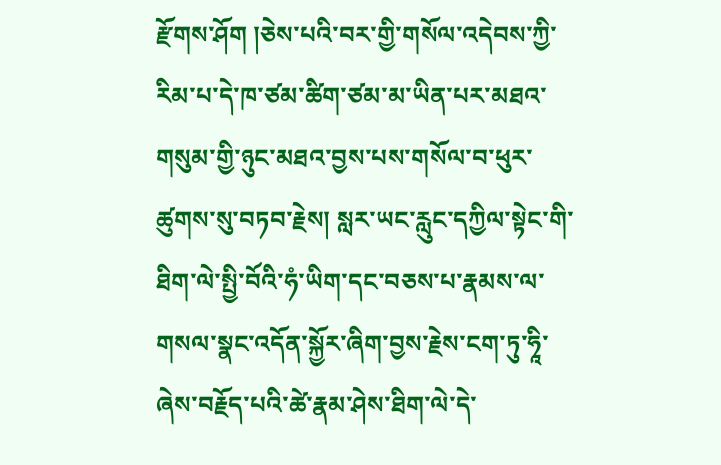རྫོགས་ཤོག །ཅེས་པའི་བར་གྱི་གསོལ་འདེབས་ཀྱི་རིམ་པ་དེ་ཁ་ཙམ་ཚིག་ཙམ་མ་ཡིན་པར་མཐའ་གསུམ་གྱི་ཉུང་མཐའ་བྱས་པས་གསོལ་བ་ཕུར་ཚུགས་སུ་བཏབ་རྗེས། སླར་ཡང་རླུང་དཀྱིལ་སྟེང་གི་ཐིག་ལེ་སྤྱི་བོའི་ཧཾ་ཡིག་དང་བཅས་པ་རྣམས་ལ་གསལ་སྣང་འདོན་སྐྱོར་ཞིག་བྱས་རྗེས་ངག་ཏུ་ཧཱི་ཞེས་བརྗོད་པའི་ཚེ་རྣམ་ཤེས་ཐིག་ལེ་དེ་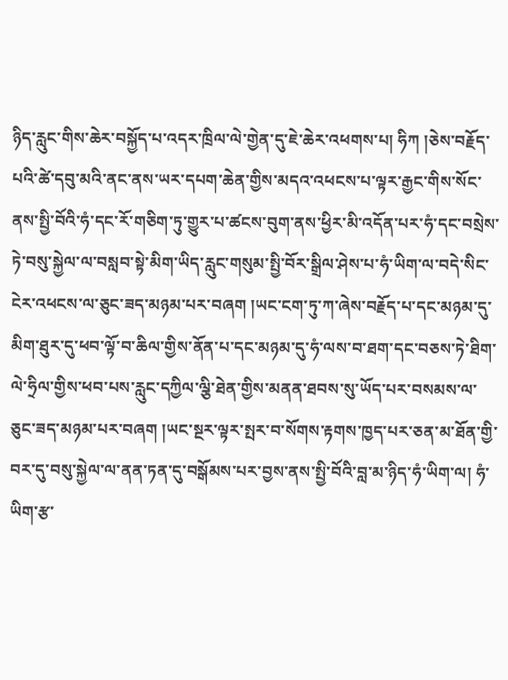ཉིད་རླུང་གིས་ཆེར་བསྐྱོད་པ་འདར་ཁྲིལ་ལེ་གྱེན་དུ་ཇེ་ཆེར་འཕགས་པ། ཧིཀ །ཅེས་བརྗོད་པའི་ཚེ་དབུ་མའི་ནང་ནས་ཡར་དཔག་ཆེན་གྱིས་མདའ་འཕངས་པ་ལྟར་རྒྱང་གིས་སོང་ནས་སྤྱི་བོའི་ཧཾ་དང་རོ་གཅིག་ཏུ་གྱུར་པ་ཚངས་བུག་ནས་ཕྱིར་མི་འདོན་པར་ཧཾ་དང་བསྲེས་ཏེ་བསུ་སྐྱེལ་ལ་བསླབ་སྟེ་མིག་ཡིད་རླུང་གསུམ་སྤྱི་བོར་སྒྲིལ་ཤེས་པ་ཧཾ་ཡིག་ལ་བདེ་སིང་ངེར་འཕངས་ལ་ཅུང་ཟད་མཉམ་པར་བཞག །ཡང་ངག་ཏུ་ཀ་ཞེས་བརྗོད་པ་དང་མཉམ་དུ་མིག་ཐུར་དུ་ཕབ་ལྟོ་བ་ཆིལ་གྱིས་ནོན་པ་དང་མཉམ་དུ་ཧཾ་ལས་བ་ཐག་དང་བཅས་ཏེ་ཐིག་ལེ་ཧྲིལ་གྱིས་ཕབ་པས་རླུང་དཀྱིལ་ལྕི་ཐེན་གྱིས་མནན་ཐབས་སུ་ཡོད་པར་བསམས་ལ་ཅུང་ཟད་མཉམ་པར་བཞག །ཡང་སྔར་ལྟར་སྤར་བ་སོགས་རྟགས་ཁྱད་པར་ཅན་མ་ཐོན་གྱི་བར་དུ་བསུ་སྐྱེལ་ལ་ནན་ཏན་དུ་བསྒོམས་པར་བྱས་ནས་སྤྱི་བོའི་བླ་མ་ཉིད་ཧཾ་ཡིག་ལ། ཧཾ་ཡིག་རྩ་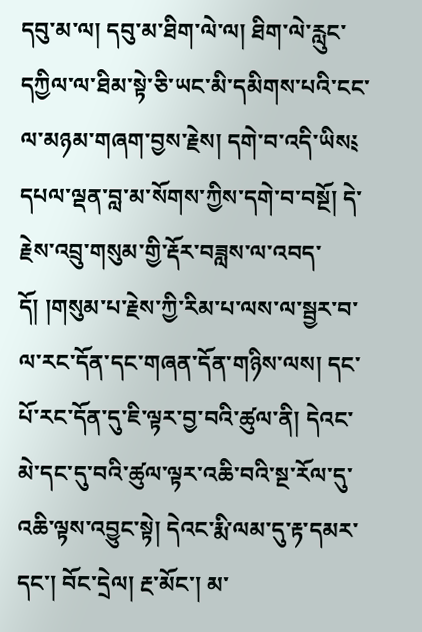དབུ་མ་ལ། དབུ་མ་ཐིག་ལེ་ལ། ཐིག་ལེ་རླུང་དཀྱིལ་ལ་ཐིམ་སྟེ་ཅི་ཡང་མི་དམིགས་པའི་ངང་ལ་མཉམ་གཞག་བྱས་རྗེས། དགེ་བ་འདི་ཡིས༴ དཔལ་ལྡན་བླ་མ་སོགས་ཀྱིས་དགེ་བ་བསྔོ། དེ་རྗེས་འབྲུ་གསུམ་གྱི་རྡོར་བཟླས་ལ་འབད་དོ། །གསུམ་པ་རྗེས་ཀྱི་རིམ་པ་ལས་ལ་སྦྱར་བ་ལ་རང་དོན་དང་གཞན་དོན་གཉིས་ལས། དང་པོ་རང་དོན་དུ་ཇི་ལྟར་བྱ་བའི་ཚུལ་ནི། དེའང་མེ་དང་དུ་བའི་ཚུལ་ལྟར་འཆི་བའི་སྔ་རོལ་དུ་འཆི་ལྟས་འབྱུང་སྟེ། དེའང་རྨི་ལམ་དུ་རྟ་དམར་དང་། བོང་དྲེལ། རྔ་མོང་། མ་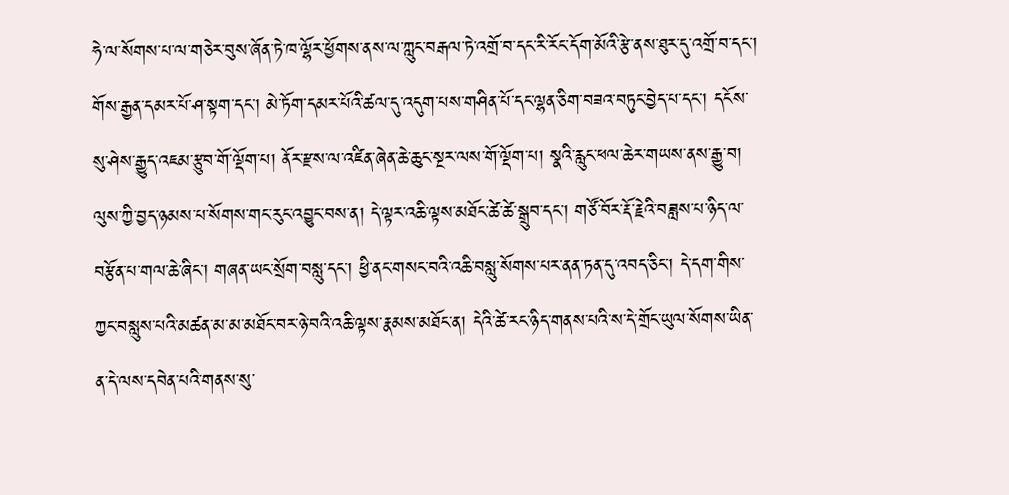ཧེ་ལ་སོགས་པ་ལ་གཅེར་བུས་ཞོན་ཏེ་ཁ་ལྷོར་ཕྱོགས་ནས་ལ་ཀླུང་བརྒལ་ཏེ་འགྲོ་བ་དང་རི་རོང་དོག་མོའི་རྩེ་ནས་ཐུར་དུ་འགྲོ་བ་དང་། གོས་རྒྱན་དམར་པོ་ཤ་སྟག་དང་། མེ་ཏོག་དམར་པོའི་ཚལ་དུ་འདུག་པས་གཤིན་པོ་དང་ལྷན་ཅིག་བཟའ་བཏུང་བྱེད་པ་དང་། དངོས་སུ་ཤེས་རྒྱུད་འཇམ་རྩུབ་གོ་ལྡོག་པ། ནོར་རྫས་ལ་འཛིན་ཞེན་ཆེ་ཆུང་སྔར་ལས་གོ་ལྡོག་པ། སྣའི་རླུང་ཕལ་ཆེར་གཡས་ནས་རྒྱུ་བ། ལུས་ཀྱི་བྱད་ཉམས་པ་སོགས་གང་རུང་འབྱུང་བས་ན། དེ་ལྟར་འཆི་ལྟས་མཐོང་ཚེ་ཚེ་སྒྲུབ་དང་། གཙོ་བོར་རྡོ་རྗེའི་བཟླས་པ་ཉིད་ལ་བརྩོན་པ་གལ་ཆེ་ཞིང་། གཞན་ཡང་སྲོག་བསླུ་དང་། ཕྱི་ནང་གསང་བའི་འཆི་བསླུ་སོགས་པར་ནན་ཏན་དུ་འབད་ཅིང་། དེ་དག་གིས་ཀྱང་བསླུས་པའི་མཚན་མ་མ་མཐོང་བར་ཉེ་བའི་འཆི་ལྟས་རྣམས་མཐོང་ན། དེའི་ཚེ་རང་ཉིད་གནས་པའི་ས་དེ་གྲོང་ཡུལ་སོགས་ཡིན་ན་དེ་ལས་དབེན་པའི་གནས་སུ་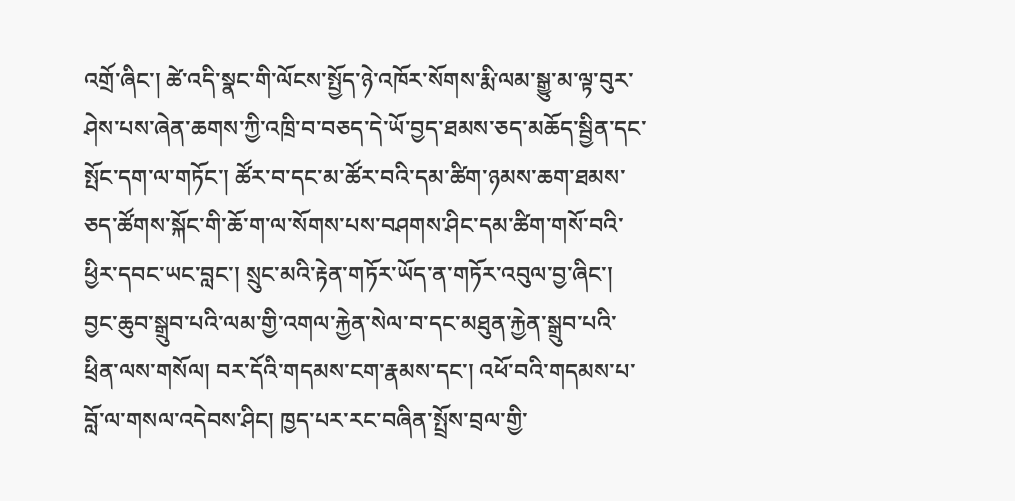འགྲོ་ཞིང་། ཚེ་འདི་སྣང་གི་ལོངས་སྤྱོད་ཉེ་འཁོར་སོགས་རྨི་ལམ་སྒྱུ་མ་ལྟ་བུར་ཤེས་པས་ཞེན་ཆགས་ཀྱི་འཁྲི་བ་བཅད་དེ་ཡོ་བྱད་ཐམས་ཅད་མཆོད་སྦྱིན་དང་སྤོང་དག་ལ་གཏོང་། ཚོར་བ་དང་མ་ཚོར་བའི་དམ་ཚིག་ཉམས་ཆག་ཐམས་ཅད་ཚོགས་སྐོང་གི་ཆོ་ག་ལ་སོགས་པས་བཤགས་ཤིང་དམ་ཚིག་གསོ་བའི་ཕྱིར་དབང་ཡང་བླང་། སྲུང་མའི་རྟེན་གཏོར་ཡོད་ན་གཏོར་འབུལ་བྱ་ཞིང་། བྱང་ཆུབ་སྒྲུབ་པའི་ལམ་གྱི་འགལ་རྐྱེན་སེལ་བ་དང་མཐུན་རྐྱེན་སྒྲུབ་པའི་ཕྲིན་ལས་གསོལ། བར་དོའི་གདམས་ངག་རྣམས་དང་། འཕོ་བའི་གདམས་པ་བློ་ལ་གསལ་འདེབས་ཤིང། ཁྱད་པར་རང་བཞིན་སྤྲོས་བྲལ་གྱི་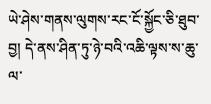ཡེ་ཤེས་གནས་ལུགས་རང་ངོ་སྐྱོང་ཅི་ཐུབ་བྱ། དེ་ནས་ཤིན་ཏུ་ཉེ་བའི་འཆི་ལྟས་ས་ཆུ་ལ་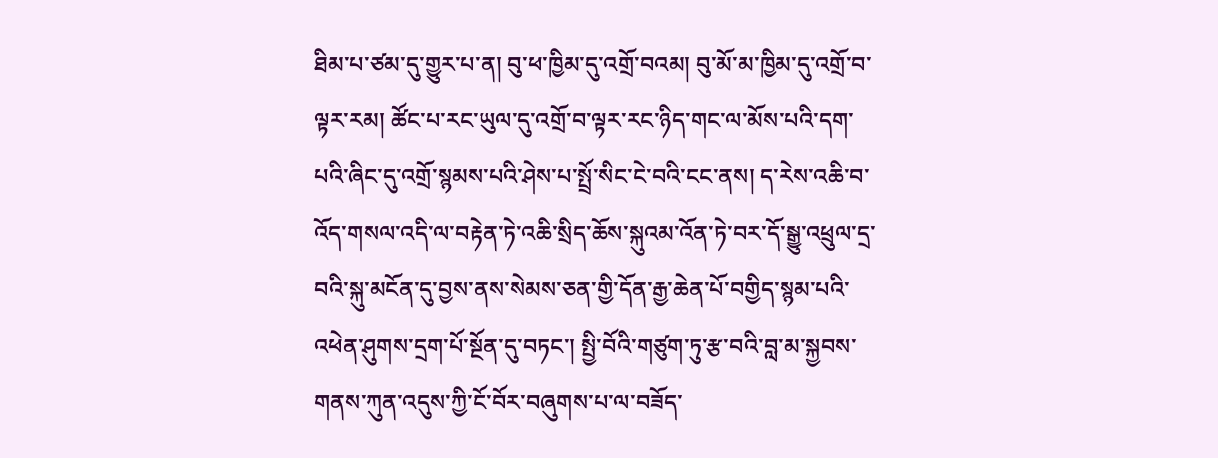ཐིམ་པ་ཙམ་དུ་གྱུར་པ་ན། བུ་ཕ་ཁྱིམ་དུ་འགྲོ་བའམ། བུ་མོ་མ་ཁྱིམ་དུ་འགྲོ་བ་ལྟར་རམ། ཚོང་པ་རང་ཡུལ་དུ་འགྲོ་བ་ལྟར་རང་ཉིད་གང་ལ་མོས་པའི་དག་པའི་ཞིང་དུ་འགྲོ་སྙམས་པའི་ཤེས་པ་སྤྲོ་སིང་ངེ་བའི་ངང་ནས། ད་རེས་འཆི་བ་འོད་གསལ་འདི་ལ་བརྟེན་ཏེ་འཆི་སྲིད་ཆོས་སྐུའམ་འོན་ཏེ་བར་དོ་སྒྱུ་འཕྲུལ་དྲ་བའི་སྐུ་མངོན་དུ་བྱས་ནས་སེམས་ཅན་གྱི་དོན་རྒྱ་ཆེན་པོ་བགྱིད་སྙམ་པའི་འཕེན་ཤུགས་དྲག་པོ་སྔོན་དུ་བཏང་། སྤྱི་བོའི་གཙུག་ཏུ་རྩ་བའི་བླ་མ་སྐྱབས་གནས་ཀུན་འདུས་ཀྱི་ངོ་བོར་བཞུགས་པ་ལ་བཟོད་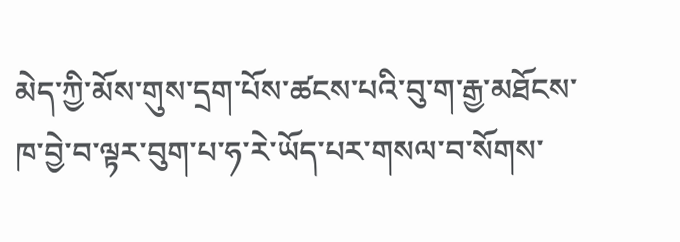མེད་ཀྱི་མོས་གུས་དྲག་པོས་ཚངས་པའི་བུ་ག་རྒྱ་མཐོངས་ཁ་བྱེ་བ་ལྟར་བུག་པ་ཧ་རེ་ཡོད་པར་གསལ་བ་སོགས་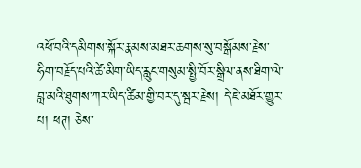འཕོ་བའི་དམིགས་སྐོར་རྣམས་མཐར་ཆགས་སུ་བསྒོམས་རྗེས་ཧིག་བརྗོད་པའི་ཚེ་མིག་ཡིད་རླུང་གསུམ་སྤྱི་བོར་སྒྲིལ་ནས་ཐིག་ལེ་བླ་མའི་ཐུགས་ཀར་ཡིད་ཚིམ་གྱི་བར་དུ་སྦར་རྗེས། དེ་ཇེ་མཐོར་གྱུར་པ། ཕཊ། ཅེས་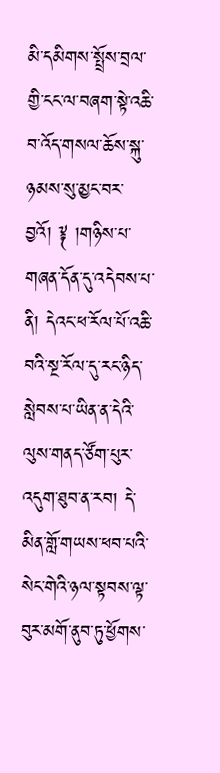མི་དམིགས་སྤྲོས་བྲལ་གྱི་ངང་ལ་བཞག་སྟེ་འཆི་བ་འོད་གསལ་ཆོས་སྐུ་ཉམས་སུ་མྱང་བར་བྱའོ། ༈ །གཉིས་པ་གཞན་དོན་དུ་འདེབས་པ་ནི། དེའང་ཕ་རོལ་པོ་འཆི་བའི་སྔ་རོལ་དུ་རང་ཉིད་སླེབས་པ་ཡིན་ན་དེའི་ལུས་གནད་ཙོག་པུར་འདུག་ཐུབ་ན་རབ། དེ་མིན་གློ་གཡས་ཕབ་པའི་སེང་གེའི་ཉལ་སྟབས་ལྟ་བུར་མགོ་ནུབ་ཏུ་ཕྱོགས་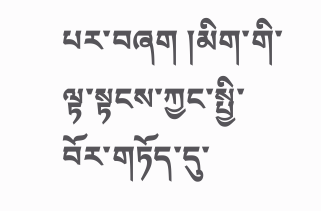པར་བཞག །མིག་གི་ལྟ་སྟངས་ཀྱང་སྤྱི་བོར་གཏོད་དུ་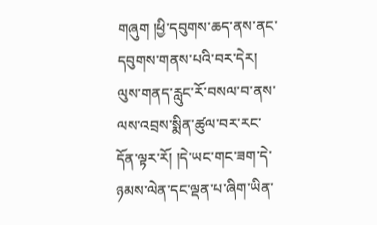གཞུག །ཕྱི་དབུགས་ཆད་ནས་ནང་དབུགས་གནས་པའི་བར་དེར། ལུས་གནད་རླུང་རོ་བསལ་བ་ནས་ལས་འབྲས་སྨིན་ཚུལ་བར་རང་དོན་ལྟར་རོ། །དེ་ཡང་གང་ཟག་དེ་ཉམས་ལེན་དང་ལྡན་པ་ཞིག་ཡིན་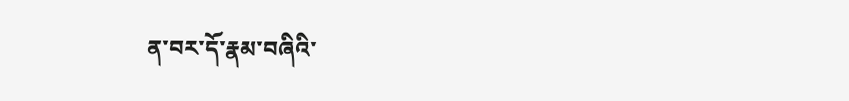ན་བར་དོ་རྣམ་བཞིའི་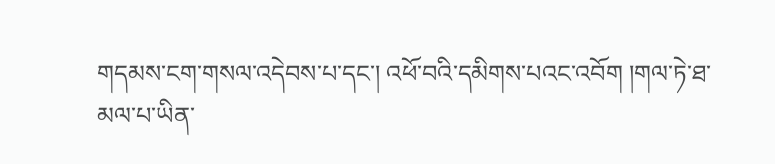གདམས་ངག་གསལ་འདེབས་པ་དང་། འཕོ་བའི་དམིགས་པའང་འབོག །གལ་ཏེ་ཐ་མལ་པ་ཡིན་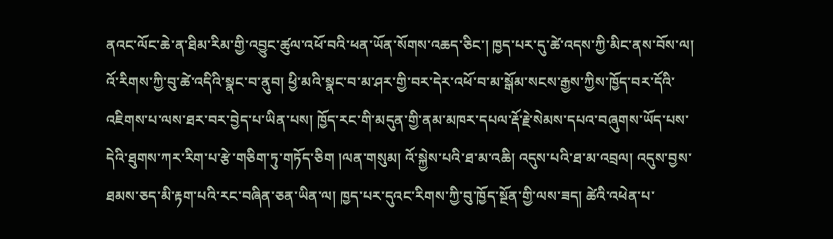ནའང་ལོང་ཆེ་ན་ཐིམ་རིམ་གྱི་འབྱུང་ཚུལ་འཕོ་བའི་ཕན་ཡོན་སོགས་འཆད་ཅིང་། ཁྱད་པར་དུ་ཚེ་འདས་ཀྱི་མིང་ནས་བོས་ལ། འོ་རིགས་ཀྱི་བུ་ཚེ་འདིའི་སྣང་བ་ནུབ། ཕྱི་མའི་སྣང་བ་མ་ཤར་གྱི་བར་དེར་འཕོ་བ་མ་སྒོམ་སངས་རྒྱས་ཀྱིས་ཁྱོད་བར་དོའི་འཇིགས་པ་ལས་ཐར་བར་བྱེད་པ་ཡིན་པས། ཁྱོད་རང་གི་མདུན་གྱི་ནམ་མཁར་དཔལ་རྡོ་རྗེ་སེམས་དཔའ་བཞུགས་ཡོད་པས་དེའི་ཐུགས་ཀར་རིག་པ་རྩེ་གཅིག་ཏུ་གཏོད་ཅིག །ལན་གསུམ། འོ་སྐྱེས་པའི་ཐ་མ་འཆི། འདུས་པའི་ཐ་མ་འབྲལ། འདུས་བྱས་ཐམས་ཅད་མི་རྟག་པའི་རང་བཞིན་ཅན་ཡིན་ལ། ཁྱད་པར་དུའང་རིགས་ཀྱི་བུ་ཁྱོད་སྔོན་གྱི་ལས་ཟད། ཚེའི་འཕེན་པ་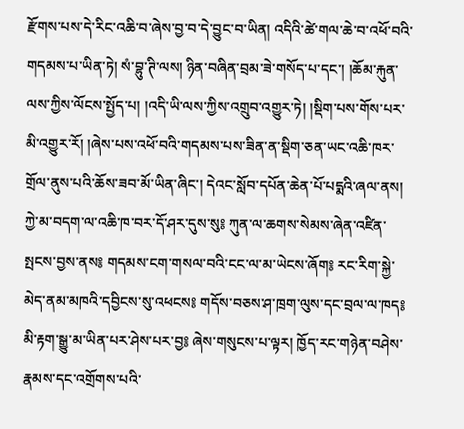རྫོགས་པས་དེ་རིང་འཆི་བ་ཞེས་བྱ་བ་དེ་བྱུང་བ་ཡིན། འདིའི་ཚེ་གལ་ཆེ་བ་འཕོ་བའི་གདམས་པ་ཡིན་ཏེ། སཾ་བྷུ་ཊི་ལས། ཉིན་བཞིན་བྲམ་ཟེ་གསོད་པ་དང་། །ཆོམ་རྐུན་ལས་ཀྱིས་ལོངས་སྤྱོད་པ། །འདི་ཡི་ལས་ཀྱིས་འགྲུབ་འགྱུར་ཏེ། །སྡིག་པས་གོས་པར་མི་འགྱུར་རོ། །ཞེས་པས་འཕོ་བའི་གདམས་པས་ཟིན་ན་སྡིག་ཅན་ཡང་འཆི་ཁར་གྲོལ་ནུས་པའི་ཆོས་ཟབ་མོ་ཡིན་ཞིང་། དེའང་སློབ་དཔོན་ཆེན་པོ་པདྨའི་ཞལ་ནས། ཀྱེ་མ་བདག་ལ་འཆི་ཁ་བར་དོ་ཤར་དུས་སུ༔ ཀུན་ལ་ཆགས་སེམས་ཞེན་འཛིན་སྤངས་བྱས་ནས༔ གདམས་ངག་གསལ་བའི་ངང་ལ་མ་ཡེངས་ཞོག༔ རང་རིག་སྐྱེ་མེད་ནམ་མཁའི་དབྱིངས་སུ་འཕངས༔ གདོས་བཅས་ཤ་ཁྲག་ལུས་དང་བྲལ་ལ་ཁད༔ མི་རྟག་སྒྱུ་མ་ཡིན་པར་ཤེས་པར་བྱ༔ ཞེས་གསུངས་པ་ལྟར། ཁྱོད་རང་གཉེན་བཤེས་རྣམས་དང་འགྲོགས་པའི་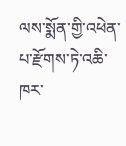ལས་སྨོན་གྱི་འཕེན་པ་རྫོགས་ཏེ་འཆི་ཁར་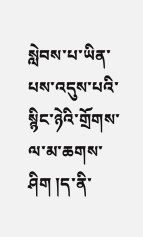སླེབས་པ་ཡིན་པས་འདུས་པའི་སྙིང་ཉེའི་གྲོགས་ལ་མ་ཆགས་ཤིག །ད་ནི་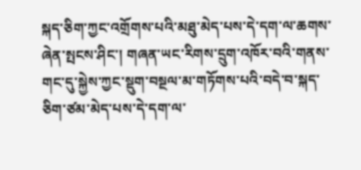སྐད་ཅིག་ཀྱང་འགྲོགས་པའི་མཐུ་མེད་པས་དེ་དག་ལ་ཆགས་ཞེན་སྤངས་ཤིང་། གཞན་ཡང་རིགས་དྲུག་འཁོར་བའི་གནས་གང་དུ་སྐྱེས་ཀྱང་སྡུག་བསྔལ་མ་གཏོགས་པའི་བདེ་བ་སྐད་ཅིག་ཙམ་མེད་པས་དེ་དག་ལ་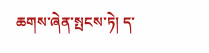ཆགས་ཞེན་སྤངས་ཏེ། ད་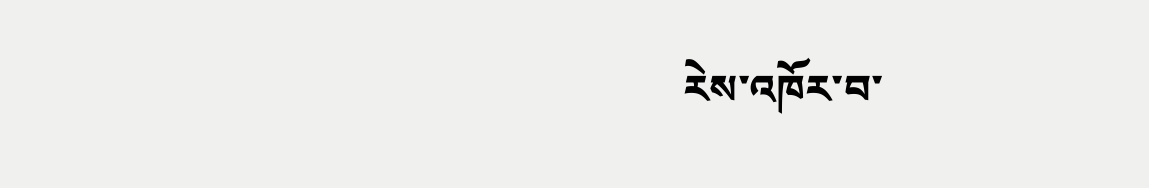རེས་འཁོར་བ་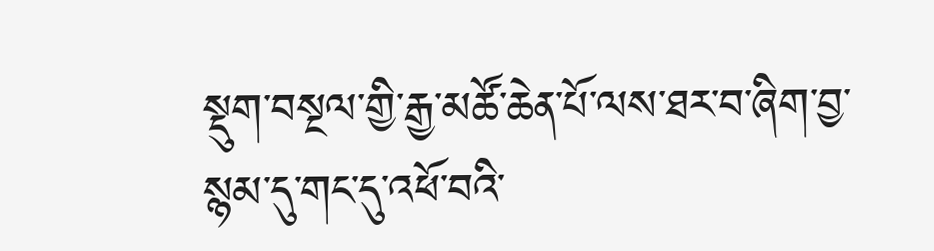སྡུག་བསྔལ་གྱི་རྒྱ་མཚོ་ཆེན་པོ་ལས་ཐར་བ་ཞིག་བྱ་སྙམ་དུ་གང་དུ་འཕོ་བའི་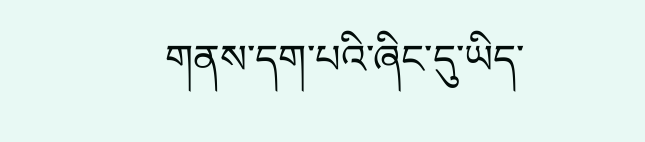གནས་དག་པའི་ཞིང་དུ་ཡིད་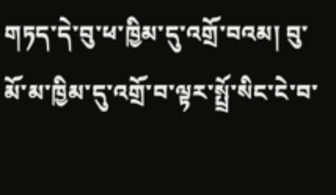གཏད་དེ་བུ་ཕ་ཁྱིམ་དུ་འགྲོ་བའམ། བུ་མོ་མ་ཁྱིམ་དུ་འགྲོ་བ་ལྟར་སྤྲོ་སིང་ངེ་བ་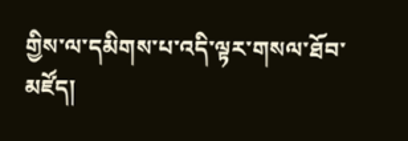གྱིས་ལ་དམིགས་པ་འདི་ལྟར་གསལ་ཐོབ་མཛོད།